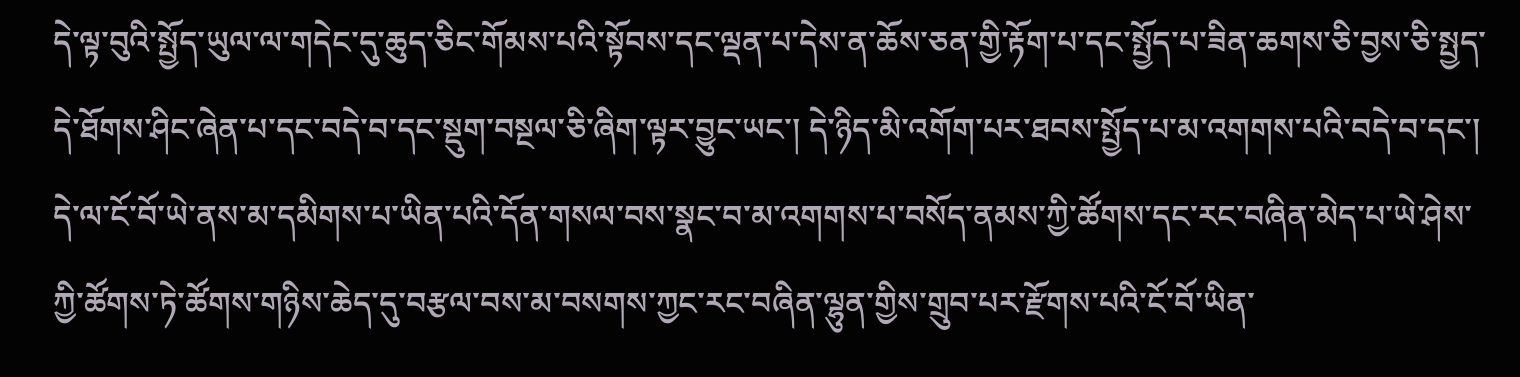དེ་ལྟ་བུའི་སྤྱོད་ཡུལ་ལ་གདེང་དུ་ཆུད་ཅིང་གོམས་པའི་སྟོབས་དང་ལྡན་པ་དེས་ན་ཆོས་ཅན་གྱི་རྟོག་པ་དང་སྤྱོད་པ་ཟིན་ཆགས་ཅི་བྱས་ཅི་སྤྱད་དེ་ཐོགས་ཤིང་ཞེན་པ་དང་བདེ་བ་དང་སྡུག་བསྔལ་ཅི་ཞིག་ལྟར་བྱུང་ཡང་། དེ་ཉིད་མི་འགོག་པར་ཐབས་སྤྱོད་པ་མ་འགགས་པའི་བདེ་བ་དང་། དེ་ལ་ངོ་བོ་ཡེ་ནས་མ་དམིགས་པ་ཡིན་པའི་དོན་གསལ་བས་སྣང་བ་མ་འགགས་པ་བསོད་ནམས་ཀྱི་ཚོགས་དང་རང་བཞིན་མེད་པ་ཡེ་ཤེས་ཀྱི་ཚོགས་ཏེ་ཚོགས་གཉིས་ཆེད་དུ་བརྩལ་བས་མ་བསགས་ཀྱང་རང་བཞིན་ལྷུན་གྱིས་གྲུབ་པར་རྫོགས་པའི་ངོ་བོ་ཡིན་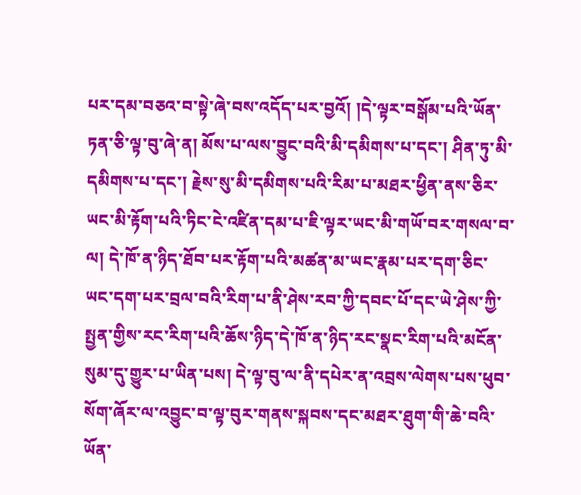པར་དམ་བཅའ་བ་སྟེ་ཞེ་བས་འདོད་པར་བྱའོ། །དེ་ལྟར་བསྒོམ་པའི་ཡོན་ཏན་ཅི་ལྟ་བུ་ཞེ་ན། མོས་པ་ལས་བྱུང་བའི་མི་དམིགས་པ་དང་། ཤིན་ཏུ་མི་དམིགས་པ་དང་། རྗེས་སུ་མི་དམིགས་པའི་རིམ་པ་མཐར་ཕྱིན་ནས་ཅིར་ཡང་མི་རྟོག་པའི་ཏིང་ངེ་འཛིན་དམ་པ་ཇི་ལྟར་ཡང་མི་གཡོ་བར་གསལ་བ་ལ། དེ་ཁོ་ན་ཉིད་ཐོབ་པར་རྟོག་པའི་མཚན་མ་ཡང་རྣམ་པར་དག་ཅིང་ཡང་དག་པར་བྲལ་བའི་རིག་པ་ནི་ཤེས་རབ་ཀྱི་དབང་པོ་དང་ཡེ་ཤེས་ཀྱི་སྤྱན་གྱིས་རང་རིག་པའི་ཆོས་ཉིད་དེ་ཁོ་ན་ཉིད་རང་སྣང་རིག་པའི་མངོན་སུམ་དུ་གྱུར་པ་ཡིན་པས། དེ་ལྟ་བུ་ལ་ནི་དཔེར་ན་འབྲས་ལེགས་པས་ཕུབ་སོག་ཞོར་ལ་འབྱུང་བ་ལྟ་བུར་གནས་སྐབས་དང་མཐར་ཐུག་གི་ཆེ་བའི་ཡོན་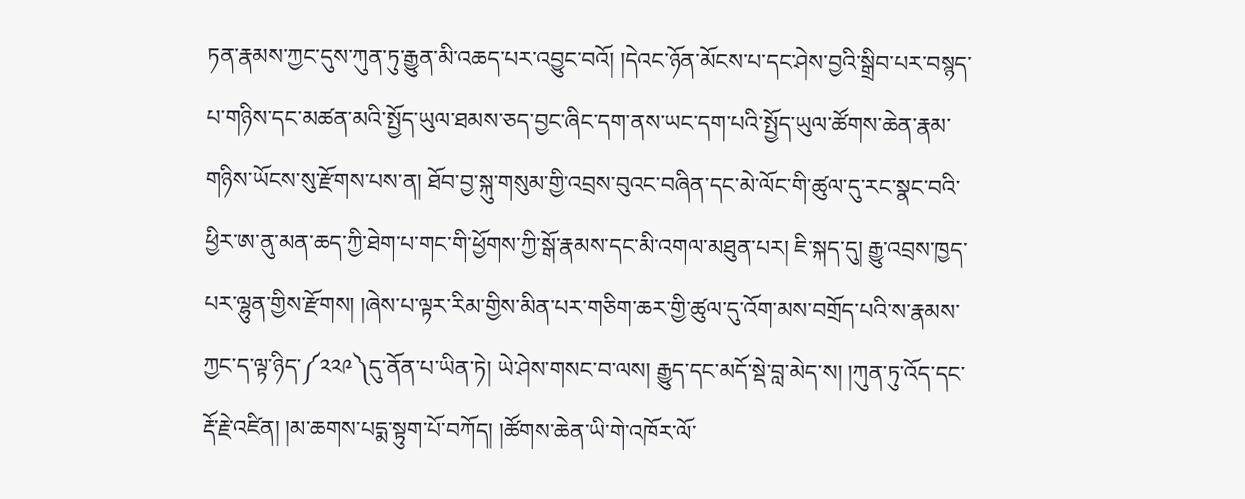ཏན་རྣམས་ཀྱང་དུས་ཀུན་ཏུ་རྒྱུན་མི་འཆད་པར་འབྱུང་བའོ། །དེའང་ཉོན་མོངས་པ་དང་ཤེས་བྱའི་སྒྲིབ་པར་བསྙད་པ་གཉིས་དང་མཚན་མའི་སྤྱོད་ཡུལ་ཐམས་ཅད་བྱང་ཞིང་དག་ནས་ཡང་དག་པའི་སྤྱོད་ཡུལ་ཚོགས་ཆེན་རྣམ་གཉིས་ཡོངས་སུ་རྫོགས་པས་ན། ཐོབ་བྱ་སྐུ་གསུམ་གྱི་འབྲས་བུའང་བཞིན་དང་མེ་ལོང་གི་ཚུལ་དུ་རང་སྣང་བའི་ཕྱིར་ཨ་ནུ་མན་ཆད་ཀྱི་ཐེག་པ་གང་གི་ཕྱོགས་ཀྱི་སྒོ་རྣམས་དང་མི་འགལ་མཐུན་པར། ཇི་སྐད་དུ། རྒྱུ་འབྲས་ཁྱད་པར་ལྷུན་གྱིས་རྫོགས། །ཞེས་པ་ལྟར་རིམ་གྱིས་མིན་པར་གཅིག་ཆར་གྱི་ཚུལ་དུ་འོག་མས་བགྲོད་པའི་ས་རྣམས་ཀྱང་ད་ལྟ་ཉིད་༼༢༢༩༽དུ་ནོན་པ་ཡིན་ཏེ། ཡེ་ཤེས་གསང་བ་ལས། རྒྱུད་དང་མདོ་སྡེ་བླ་མེད་ས། །ཀུན་ཏུ་འོད་དང་རྡོ་རྗེ་འཛིན། །མ་ཆགས་པདྨ་སྟུག་པོ་བཀོད། །ཚོགས་ཆེན་ཡི་གེ་འཁོར་ལོ་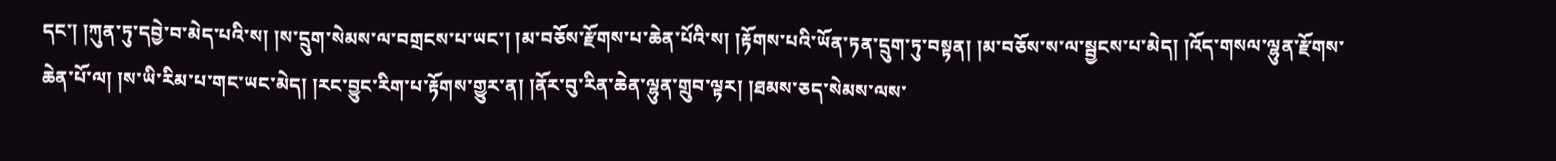དང་། །ཀུན་ཏུ་དབྱེ་བ་མེད་པའི་ས། །ས་དྲུག་སེམས་ལ་བགྲངས་པ་ཡང་། །མ་བཅོས་རྫོགས་པ་ཆེན་པོའི་ས། །རྟོགས་པའི་ཡོན་ཏན་དྲུག་ཏུ་བསྟན། །མ་བཅོས་ས་ལ་སྦྱངས་པ་མེད། །འོད་གསལ་ལྷུན་རྫོགས་ཆེན་པོ་ལ། །ས་ཡི་རིམ་པ་གང་ཡང་མེད། །རང་བྱུང་རིག་པ་རྟོགས་གྱུར་ན། །ནོར་བུ་རིན་ཆེན་ལྷུན་གྲུབ་ལྟར། །ཐམས་ཅད་སེམས་ལས་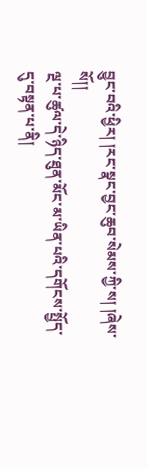བྱུང་བའི་ཕྱིར། །རང་སྣང་བྱང་ཆུབ་སེམས་ཀྱི་ས། །ཞེས་སོ།།
ལྔ་པ་ཚུལ་དེ་ཉིད་ཐུན་མོང་མ་ཡིན་པའི་དགོངས་སྤྱོད་དུ་བསྟན་པ་ནི།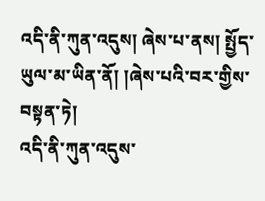འདི་ནི་ཀུན་འདུས། ཞེས་པ་ནས། སྤྱོད་ཡུལ་མ་ཡིན་ནོ། །ཞེས་པའི་བར་གྱིས་བསྟན་ཏེ།
འདི་ནི་ཀུན་འདུས་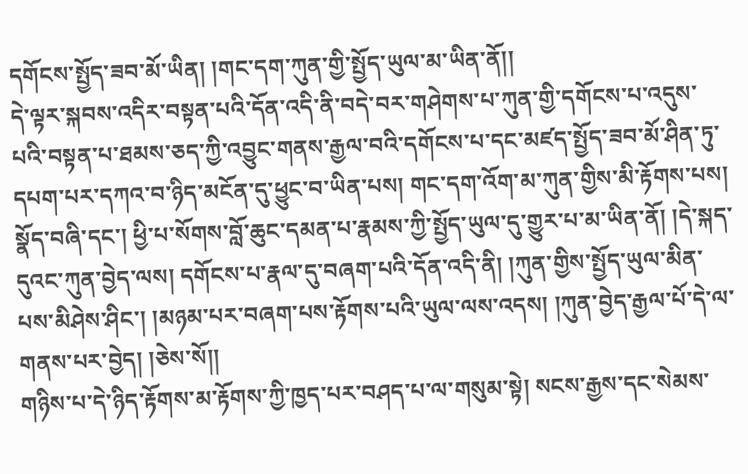དགོངས་སྤྱོད་ཟབ་མོ་ཡིན། །གང་དག་ཀུན་གྱི་སྤྱོད་ཡུལ་མ་ཡིན་ནོ།།
དེ་ལྟར་སྐབས་འདིར་བསྟན་པའི་དོན་འདི་ནི་བདེ་བར་གཤེགས་པ་ཀུན་གྱི་དགོངས་པ་འདུས་པའི་བསྟན་པ་ཐམས་ཅད་ཀྱི་འབྱུང་གནས་རྒྱལ་བའི་དགོངས་པ་དང་མཛད་སྤྱོད་ཟབ་མོ་ཤིན་ཏུ་དཔག་པར་དཀའ་བ་ཉིད་མངོན་དུ་ཕྱུང་བ་ཡིན་པས། གང་དག་འོག་མ་ཀུན་གྱིས་མི་རྟོགས་པས། སྣོད་བཞི་དང་། ཕྱི་པ་སོགས་བློ་ཆུང་དམན་པ་རྣམས་ཀྱི་སྤྱོད་ཡུལ་དུ་གྱུར་པ་མ་ཡིན་ནོ། །དེ་སྐད་དུའང་ཀུན་བྱེད་ལས། དགོངས་པ་རྣལ་དུ་བཞག་པའི་དོན་འདི་ནི། །ཀུན་གྱིས་སྤྱོད་ཡུལ་མིན་པས་མིཤེས་ཤིང་། །མཉམ་པར་བཞག་པས་རྟོགས་པའི་ཡུལ་ལས་འདས། །ཀུན་བྱེད་རྒྱལ་པོ་དེ་ལ་གནས་པར་བྱེད། །ཅེས་སོ།།
གཉིས་པ་དེ་ཉིད་རྟོགས་མ་རྟོགས་ཀྱི་ཁྱད་པར་བཤད་པ་ལ་གསུམ་སྟེ། སངས་རྒྱས་དང་སེམས་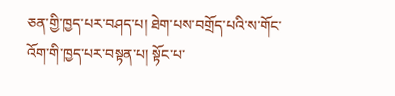ཅན་གྱི་ཁྱད་པར་བཤད་པ། ཐེག་པས་བགྲོད་པའི་ས་གོང་འོག་གི་ཁྱད་པར་བསྟན་པ། སྟོང་པ་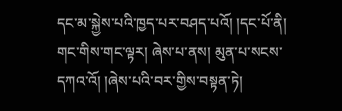དང་མ་སྐྱེས་པའི་ཁྱད་པར་བཤད་པའོ། །དང་པོ་ནི།
གང་གིས་གང་ལྟར། ཞེས་པ་ནས། མུན་པ་སངས་དཀའ་འོ། །ཞེས་པའི་བར་གྱིས་བསྟན་ཏེ།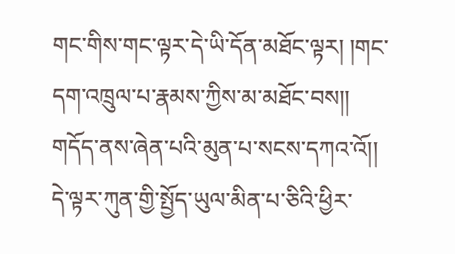གང་གིས་གང་ལྟར་དེ་ཡི་དོན་མཐོང་ལྟར། །གང་དག་འཁྲུལ་པ་རྣམས་ཀྱིས་མ་མཐོང་བས།།
གདོད་ནས་ཞེན་པའི་མུན་པ་སངས་དཀའ་འོ།།
དེ་ལྟར་ཀུན་གྱི་སྤྱོད་ཡུལ་མིན་པ་ཅིའི་ཕྱིར་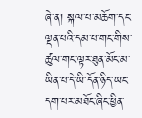ཞེ་ན། སྐལ་པ་མཆོག་དང་ལྡན་པའི་དམ་པ་གང་གིས་ཚུལ་གང་ལྟར་ཐུན་མོང་མ་ཡིན་པ་དེ་ཡི་དོན་ཉིད་ཡང་དག་པར་མཐོང་ཞིང་ཕྱིན་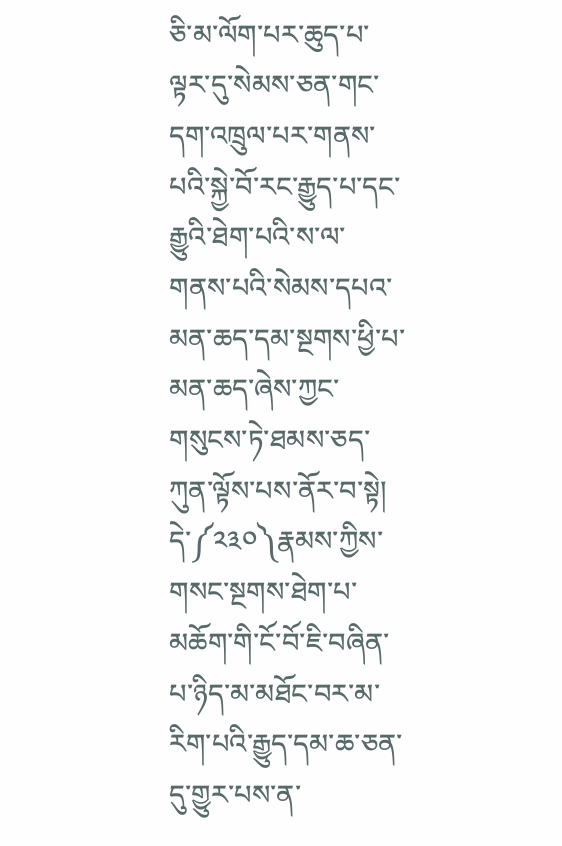ཅི་མ་ལོག་པར་ཆུད་པ་ལྟར་དུ་སེམས་ཅན་གང་དག་འཁྲུལ་པར་གནས་པའི་སྐྱེ་བོ་རང་རྒྱུད་པ་དང་རྒྱུའི་ཐེག་པའི་ས་ལ་གནས་པའི་སེམས་དཔའ་མན་ཆད་དམ་སྔགས་ཕྱི་པ་མན་ཆད་ཞེས་ཀྱང་གསུངས་ཏེ་ཐམས་ཅད་ཀུན་ལྟོས་པས་ནོར་བ་སྟེ། དེ་༼༢༣༠༽རྣམས་ཀྱིས་གསང་སྔགས་ཐེག་པ་མཆོག་གི་ངོ་བོ་ཇི་བཞིན་པ་ཉིད་མ་མཐོང་བར་མ་རིག་པའི་རྒྱུད་དམ་ཆ་ཅན་དུ་གྱུར་པས་ན་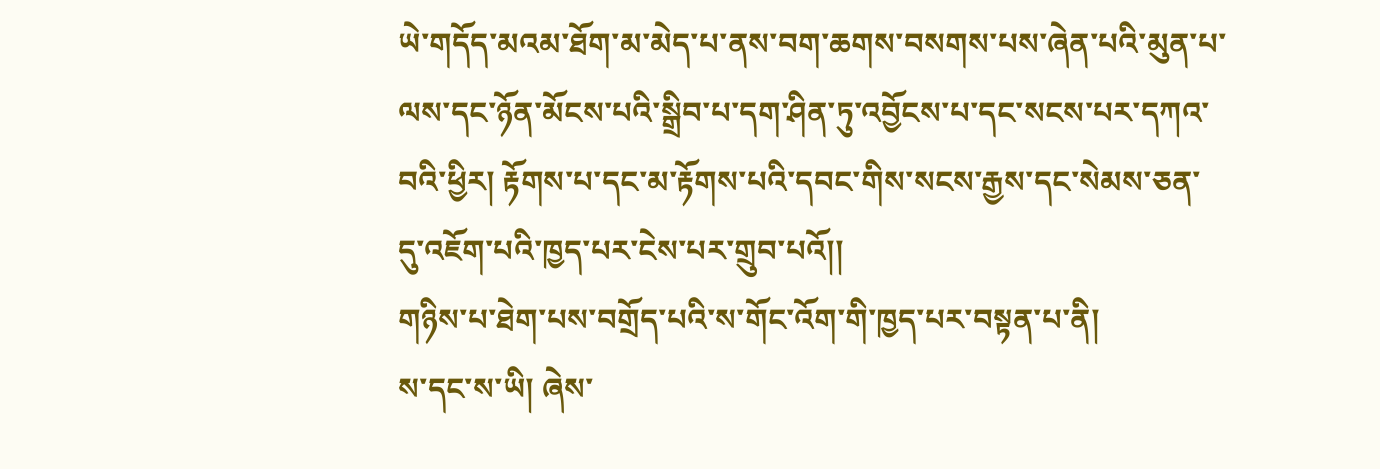ཡེ་གདོད་མའམ་ཐོག་མ་མེད་པ་ནས་བག་ཆགས་བསགས་པས་ཞེན་པའི་མུན་པ་ལས་དང་ཉོན་མོངས་པའི་སྒྲིབ་པ་དག་ཤིན་ཏུ་འབྱོངས་པ་དང་སངས་པར་དཀའ་བའི་ཕྱིར། རྟོགས་པ་དང་མ་རྟོགས་པའི་དབང་གིས་སངས་རྒྱས་དང་སེམས་ཅན་དུ་འཇོག་པའི་ཁྱད་པར་ངེས་པར་གྲུབ་པའོ།།
གཉིས་པ་ཐེག་པས་བགྲོད་པའི་ས་གོང་འོག་གི་ཁྱད་པར་བསྟན་པ་ནི།
ས་དང་ས་ཡི། ཞེས་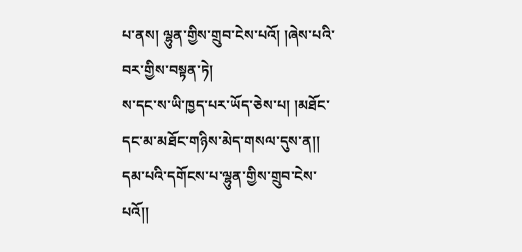པ་ནས། ལྷུན་གྱིས་གྲུབ་ངེས་པའོ། །ཞེས་པའི་བར་གྱིས་བསྟན་ཏེ།
ས་དང་ས་ཡི་ཁྱད་པར་ཡོད་ཅེས་པ། །མཐོང་དང་མ་མཐོང་གཉིས་མེད་གསལ་དུས་ན།།
དམ་པའི་དགོངས་པ་ལྷུན་གྱིས་གྲུབ་ངེས་པའོ།།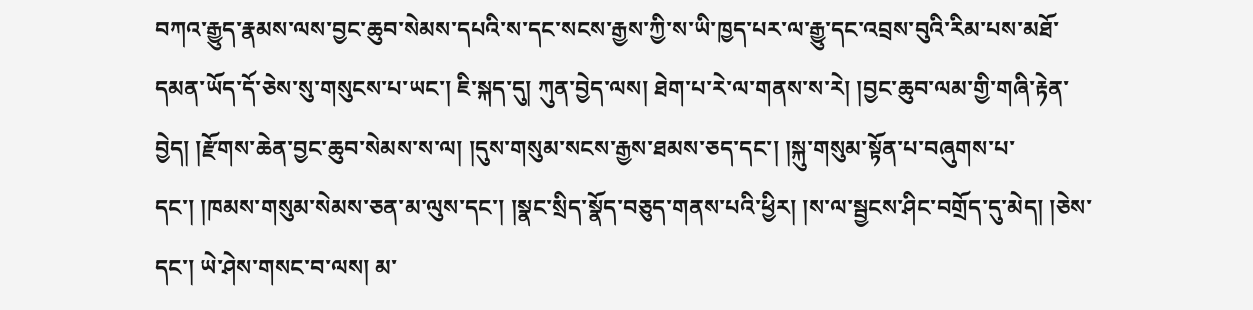བཀའ་རྒྱུད་རྣམས་ལས་བྱང་ཆུབ་སེམས་དཔའི་ས་དང་སངས་རྒྱས་ཀྱི་ས་ཡི་ཁྱད་པར་ལ་རྒྱུ་དང་འབྲས་བུའི་རིམ་པས་མཐོ་དམན་ཡོད་དོ་ཅེས་སུ་གསུངས་པ་ཡང་། ཇི་སྐད་དུ། ཀུན་བྱེད་ལས། ཐེག་པ་རེ་ལ་གནས་ས་རེ། །བྱང་ཆུབ་ལམ་གྱི་གཞི་རྟེན་བྱེད། །རྫོགས་ཆེན་བྱང་ཆུབ་སེམས་ས་ལ། །དུས་གསུམ་སངས་རྒྱས་ཐམས་ཅད་དང་། །སྐུ་གསུམ་སྟོན་པ་བཞུགས་པ་དང་། །ཁམས་གསུམ་སེམས་ཅན་མ་ལུས་དང་། །སྣང་སྲིད་སྣོད་བཅུད་གནས་པའི་ཕྱིར། །ས་ལ་སྦྱངས་ཤིང་བགྲོད་དུ་མེད། །ཅེས་དང་། ཡེ་ཤེས་གསང་བ་ལས། མ་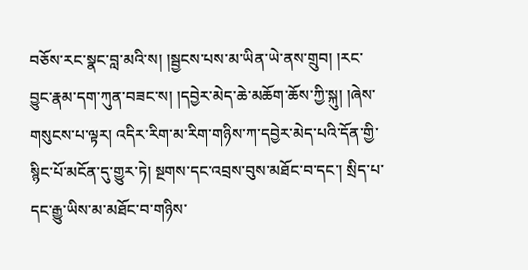བཅོས་རང་སྣང་བླ་མའི་ས། །སྦྱངས་པས་མ་ཡིན་ཡེ་ནས་གྲུབ། །རང་བྱུང་རྣམ་དག་ཀུན་བཟང་ས། །དབྱེར་མེད་ཆེ་མཆོག་ཆོས་ཀྱི་སྐུ། །ཞེས་གསུངས་པ་ལྟར། འདིར་རིག་མ་རིག་གཉིས་ཀ་དབྱེར་མེད་པའི་དོན་གྱི་སྙིང་པོ་མངོན་དུ་གྱུར་ཏེ། སྔགས་དང་འབྲས་བུས་མཐོང་བ་དང་། སྲིད་པ་དང་རྒྱུ་ཡིས་མ་མཐོང་བ་གཉིས་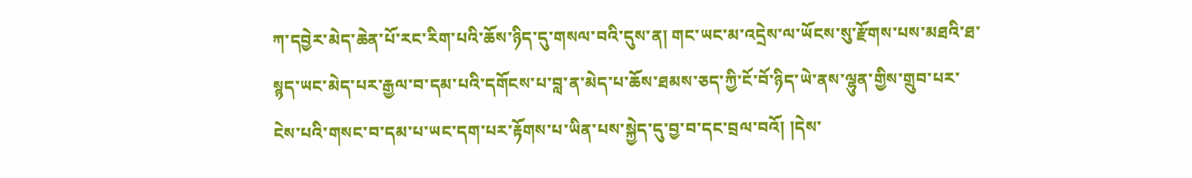ཀ་དབྱེར་མེད་ཆེན་པོ་རང་རིག་པའི་ཆོས་ཉིད་དུ་གསལ་བའི་དུས་ན། གང་ཡང་མ་འདྲེས་ལ་ཡོངས་སུ་རྫོགས་པས་མཐའི་ཐ་སྙད་ཡང་མེད་པར་རྒྱལ་བ་དམ་པའི་དགོངས་པ་བླ་ན་མེད་པ་ཆོས་ཐམས་ཅད་ཀྱི་ངོ་བོ་ཉིད་ཡེ་ནས་ལྷུན་གྱིས་གྲུབ་པར་ངེས་པའི་གསང་བ་དམ་པ་ཡང་དག་པར་རྟོགས་པ་ཡིན་པས་སྐྱེད་དུ་བྱ་བ་དང་བྲལ་བའོ། །དེས་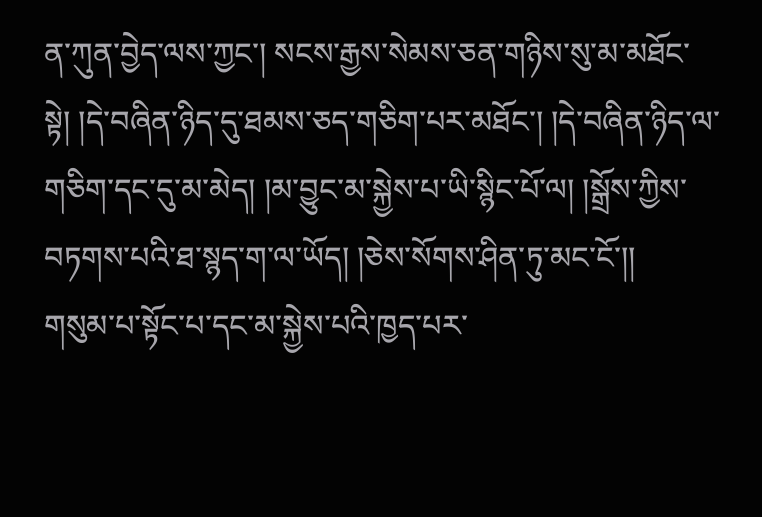ན་ཀུན་བྱེད་ལས་ཀྱང་། སངས་རྒྱས་སེམས་ཅན་གཉིས་སུ་མ་མཐོང་སྟེ། །དེ་བཞིན་ཉིད་དུ་ཐམས་ཅད་གཅིག་པར་མཐོང་། །དེ་བཞིན་ཉིད་ལ་གཅིག་དང་དུ་མ་མེད། །མ་བྱུང་མ་སྐྱེས་པ་ཡི་སྙིང་པོ་ལ། །སྒྲོས་ཀྱིས་བཏགས་པའི་ཐ་སྙད་ག་ལ་ཡོད། །ཅེས་སོགས་ཤིན་ཏུ་མང་ངོ་།།
གསུམ་པ་སྟོང་པ་དང་མ་སྐྱེས་པའི་ཁྱད་པར་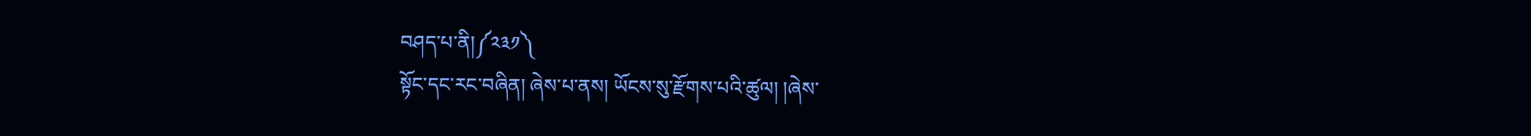བཤད་པ་ནི།༼༢༣༡༽
སྟོང་དང་རང་བཞིན། ཞེས་པ་ནས། ཡོངས་སུ་རྫོགས་པའི་ཚུལ། །ཞེས་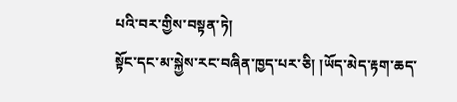པའི་བར་གྱིས་བསྟན་ཏེ།
སྟོང་དང་མ་སྐྱེས་རང་བཞིན་ཁྱད་པར་ཅི། །ཡོད་མེད་རྟག་ཆད་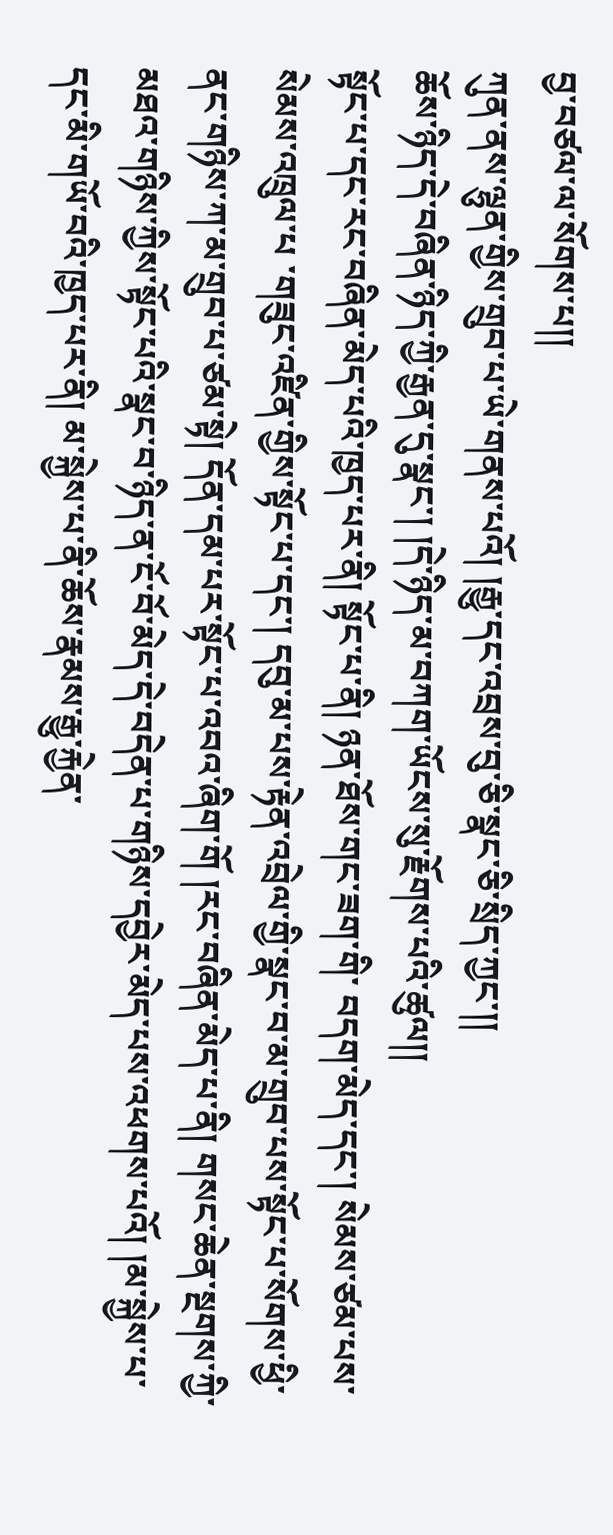བྱ་བཙལ་ལ་སོགས་པ།།
ཀུན་ནས་ལྷུན་གྱིས་གྲུབ་པ་ཡེ་གནས་པའོ། །རྒྱུ་དང་འབྲས་བུ་ཅི་སྣང་ཅི་སྲིད་ཀྱང་།།
ཆོས་ཉིད་དེ་བཞིན་ཉིད་ཀྱི་རྒྱན་དུ་སྣང་། །དེ་ཉིད་མ་བཀག་ཡོངས་སུ་རྗོགས་པའི་ཚུལ།།
སྟོང་པ་དང་རང་བཞིན་མེད་པའི་ཁྱད་པར་ནི། སྟོང་པ་ནི། ཉན་ཐོས་གང་ཟག་གི་ བདག་མེད་དང་། སེམས་ཙམ་པས་སེམས་འཁྲུལ་པ ་གཟུང་འཛིན་གྱིས་སྟོང་པ་དང་། དབུ་མ་པས་རྟེན་འབྲེལ་གྱི་སྣང་བ་མ་གྲུབ་པས་སྟོང་པ་སོགས་ཕྱི་ནང་གཉིས་ཀ་མ་གྲུབ་པ་ཙམ་སྟེ། དོན་དམ་པར་སྟོང་པ་འབའ་ཞིག་གོ །རང་བཞིན་མེད་པ་ནི། གསང་ཆེན་སྔགས་ཀྱི་མཐའ་གཉིས་ཀྱིས་སྟོང་པའི་སྣང་བ་ཉིད་ན་ངོ་བོ་མེད་དེ་བདེན་པ་གཉིས་དབྱེར་མེད་པས་འཕགས་པའོ། །མ་སྐྱེས་པ་དང་མི་གཡོ་བའི་ཁྱད་པར་ནི། མ་སྐྱེས་པ་ནི་ཆོས་རྣམས་རྒྱུ་རྐྱེན་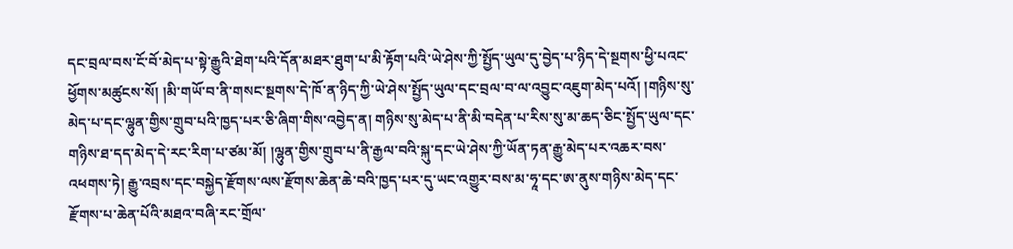དང་བྲལ་བས་ངོ་བོ་མེད་པ་སྟེ་རྒྱུའི་ཐེག་པའི་དོན་མཐར་ཐུག་པ་མི་རྟོག་པའི་ཡེ་ཤེས་ཀྱི་སྤྱོད་ཡུལ་དུ་བྱེད་པ་ཉིད་དེ་སྔགས་ཕྱི་པའང་ཕྱོགས་མཚུངས་སོ། །མི་གཡོ་བ་ནི་གསང་སྔགས་དེ་ཁོ་ན་ཉིད་ཀྱི་ཡེ་ཤེས་སྤྱོད་ཡུལ་དང་བྲལ་བ་ལ་འབྱུང་འཇུག་མེད་པའོ། །གཉིས་སུ་མེད་པ་དང་ལྷུན་གྱིས་གྲུབ་པའི་ཁྱད་པར་ཅི་ཞིག་གིས་འབྱེད་ན། གཉིས་སུ་མེད་པ་ནི་མི་བདེན་པ་རིས་སུ་མ་ཆད་ཅིང་སྤྱོད་ཡུལ་དང་གཉིས་ཐ་དད་མེད་དེ་རང་རིག་པ་ཙམ་མོ། །ལྷུན་གྱིས་གྲུབ་པ་ནི་རྒྱལ་བའི་སྐུ་དང་ཡེ་ཤེས་ཀྱི་ཡོན་ཏན་རྒྱུ་མེད་པར་འཆར་བས་འཕགས་ཏེ། རྒྱུ་འབྲས་དང་བསྐྱེད་རྫོགས་ལས་རྫོགས་ཆེན་ཆེ་བའི་ཁྱད་པར་དུ་ཡང་འགྱུར་བས་མ་ཧཱ་དང་ཨ་ནུས་གཉིས་མེད་དང་རྫོགས་པ་ཆེན་པོའི་མཐའ་བཞི་རང་གྲོལ་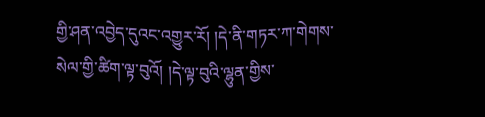གྱི་ཤན་འབྱེད་དུའང་འགྱུར་རོ། །དེ་ནི་གཏར་ཀ་གེགས་སེལ་གྱི་ཚིག་ལྟ་བུའོ། །དེ་ལྟ་བུའི་ལྷུན་གྱིས་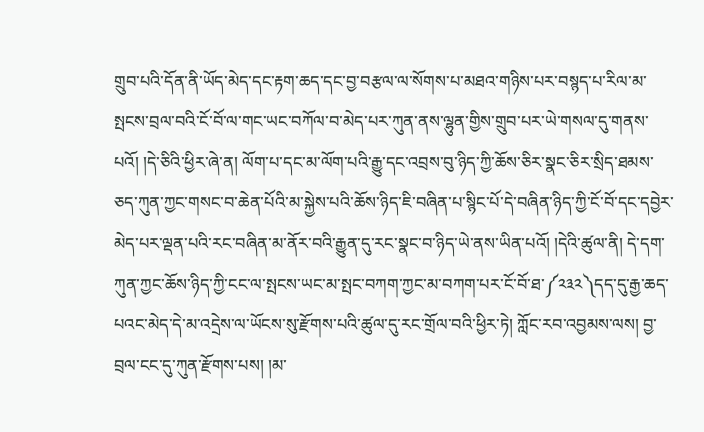གྲུབ་པའི་དོན་ནི་ཡོད་མེད་དང་རྟག་ཆད་དང་བྱ་བརྩལ་ལ་སོགས་པ་མཐའ་གཉིས་པར་བསྙད་པ་རིལ་མ་སྤངས་བྲལ་བའི་ངོ་བོ་ལ་གང་ཡང་བཀོལ་བ་མེད་པར་ཀུན་ནས་ལྷུན་གྱིས་གྲུབ་པར་ཡེ་གསལ་དུ་གནས་པའོ། །དེ་ཅིའི་ཕྱིར་ཞེ་ན། ལོག་པ་དང་མ་ལོག་པའི་རྒྱུ་དང་འབྲས་བུ་ཉིད་ཀྱི་ཆོས་ཅིར་སྣང་ཅིར་སྲིད་ཐམས་ཅད་ཀུན་ཀྱང་གསང་བ་ཆེན་པོའི་མ་སྐྱེས་པའི་ཆོས་ཉིད་ཇི་བཞིན་པ་སྙིང་པོ་དེ་བཞིན་ཉིད་ཀྱི་ངོ་བོ་དང་དབྱེར་མེད་པར་ལྡན་པའི་རང་བཞིན་མ་ནོར་བའི་རྒྱུན་དུ་རང་སྣང་བ་ཉིད་ཡེ་ནས་ཡིན་པའོ། །དེའི་ཚུལ་ནི། དེ་དག་ཀུན་ཀྱང་ཆོས་ཉིད་ཀྱི་ངང་ལ་སྤངས་ཡང་མ་སྤང་བཀག་ཀྱང་མ་བཀག་པར་ངོ་བོ་ཐ་༼༢༣༢༽དད་དུ་རྒྱ་ཆད་པའང་མེད་དེ་མ་འདྲེས་ལ་ཡོངས་སུ་རྫོགས་པའི་ཚུལ་དུ་རང་གྲོལ་བའི་ཕྱིར་ཏེ། ཀློང་རབ་འབྱམས་ལས། བྱ་བྲལ་ངང་དུ་ཀུན་རྫོགས་པས། །མ་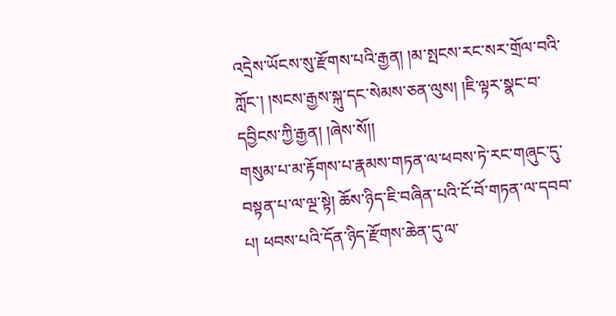འདྲེས་ཡོངས་སུ་རྫོགས་པའི་རྒྱན། །མ་སྤངས་རང་སར་གྲོལ་བའི་ཀློང་། །སངས་རྒྱས་སྐུ་དང་སེམས་ཅན་ལུས། །ཇི་ལྟར་སྣང་བ་དབྱིངས་ཀྱི་རྒྱན། །ཞེས་སོ།།
གསུམ་པ་མ་རྟོགས་པ་རྣམས་གཏན་ལ་ཕབས་ཏེ་རང་གཞུང་དུ་བསྟན་པ་ལ་ལྔ་སྟེ། ཆོས་ཉིད་ཇི་བཞིན་པའི་ངོ་བོ་གཏན་ལ་དབབ་པ། ཕབས་པའི་དོན་ཉིད་རྫོགས་ཆེན་དུ་ལ་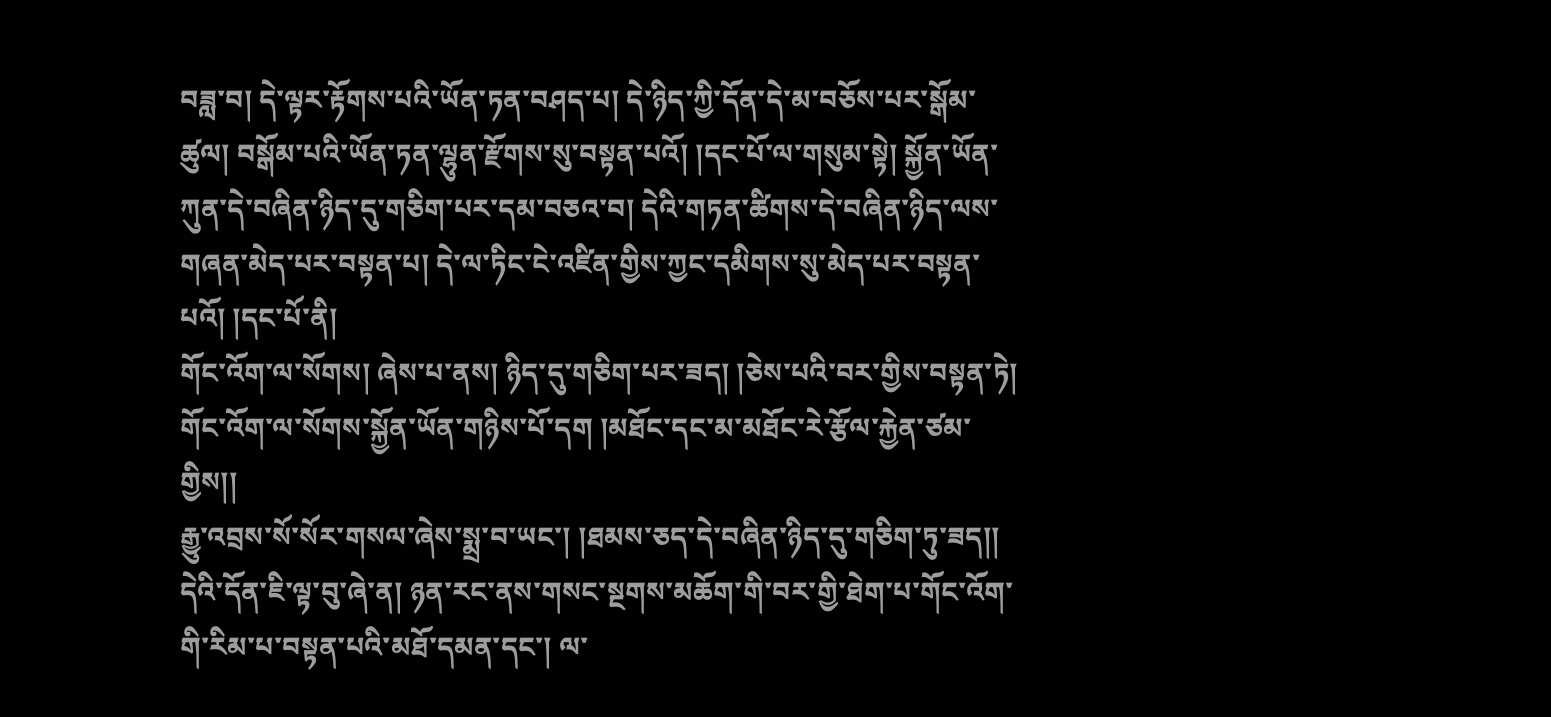བཟླ་བ། དེ་ལྟར་རྟོགས་པའི་ཡོན་ཏན་བཤད་པ། དེ་ཉིད་ཀྱི་དོན་དེ་མ་བཅོས་པར་སྒོམ་ཚུལ། བསྒོམ་པའི་ཡོན་ཏན་ལྷུན་རྫོགས་སུ་བསྟན་པའོ། །དང་པོ་ལ་གསུམ་སྟེ། སྐྱོན་ཡོན་ཀུན་དེ་བཞིན་ཉིད་དུ་གཅིག་པར་དམ་བཅའ་བ། དེའི་གཏན་ཚིགས་དེ་བཞིན་ཉིད་ལས་གཞན་མེད་པར་བསྟན་པ། དེ་ལ་ཏིང་ངེ་འཛིན་གྱིས་ཀྱང་དམིགས་སུ་མེད་པར་བསྟན་པའོ། །དང་པོ་ནི།
གོང་འོག་ལ་སོགས། ཞེས་པ་ནས། ཉིད་དུ་གཅིག་པར་ཟད། །ཅེས་པའི་བར་གྱིས་བསྟན་ཏེ།
གོང་འོག་ལ་སོགས་སྐྱོན་ཡོན་གཉིས་པོ་དག །མཐོང་དང་མ་མཐོང་རེ་རྩོལ་རྐྱེན་ཙམ་གྱིས།།
རྒྱུ་འབྲས་སོ་སོར་གསལ་ཞེས་སྨྲ་བ་ཡང་། །ཐམས་ཅད་དེ་བཞིན་ཉིད་དུ་གཅིག་ཏུ་ཟད།།
དེའི་དོན་ཇི་ལྟ་བུ་ཞེ་ན། ཉན་རང་ནས་གསང་སྔགས་མཆོག་གི་བར་གྱི་ཐེག་པ་གོང་འོག་གི་རིམ་པ་བསྟན་པའི་མཐོ་དམན་དང་། ལ་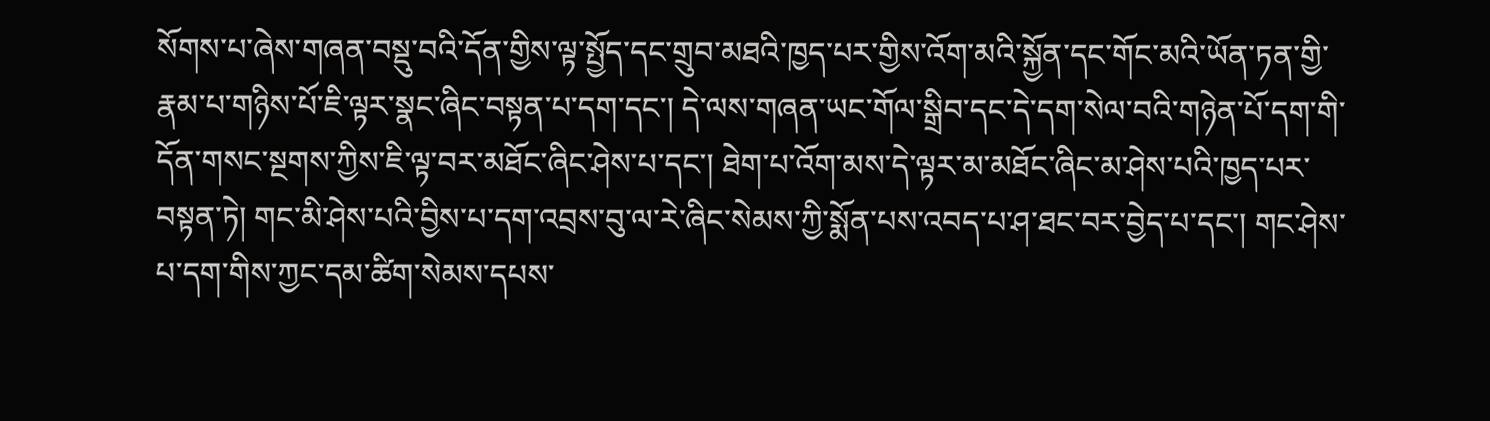སོགས་པ་ཞེས་གཞན་བསྡུ་བའི་དོན་གྱིས་ལྟ་སྤྱོད་དང་གྲུབ་མཐའི་ཁྱད་པར་གྱིས་འོག་མའི་སྐྱོན་དང་གོང་མའི་ཡོན་ཏན་གྱི་རྣམ་པ་གཉིས་པོ་ཇི་ལྟར་སྣང་ཞིང་བསྟན་པ་དག་དང་། དེ་ལས་གཞན་ཡང་གོལ་སྒྲིབ་དང་དེ་དག་སེལ་བའི་གཉེན་པོ་དག་གི་དོན་གསང་སྔགས་ཀྱིས་ཇི་ལྟ་བར་མཐོང་ཞིང་ཤེས་པ་དང་། ཐེག་པ་འོག་མས་དེ་ལྟར་མ་མཐོང་ཞིང་མ་ཤེས་པའི་ཁྱད་པར་བསྟན་ཏེ། གང་མི་ཤེས་པའི་བྱིས་པ་དག་འབྲས་བུ་ལ་རེ་ཞིང་སེམས་ཀྱི་སྨོན་པས་འབད་པ་ཤ་ཐང་བར་བྱེད་པ་དང་། གང་ཤེས་པ་དག་གིས་ཀྱང་དམ་ཚིག་སེམས་དཔས་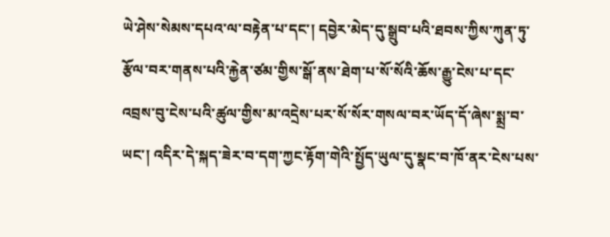ཡེ་ཤེས་སེམས་དཔའ་ལ་བརྟེན་པ་དང་། དབྱེར་མེད་དུ་སྒྲུབ་པའི་ཐབས་ཀྱིས་ཀུན་ཏུ་རྩོལ་བར་གནས་པའི་རྐྱེན་ཙམ་གྱིས་སྒོ་ནས་ཐེག་པ་སོ་སོའི་ཆོས་རྒྱུ་ངེས་པ་དང་འབྲས་བུ་ངེས་པའི་ཚུལ་གྱིས་མ་འདྲེས་པར་སོ་སོར་གསལ་བར་ཡོད་དོ་ཞེས་སྨྲ་བ་ཡང་། འདིར་དེ་སྐད་ཟེར་བ་དག་ཀྱང་རྟོག་གེའི་སྤྱོད་ཡུལ་དུ་སྣང་བ་ཁོ་ནར་ངེས་པས་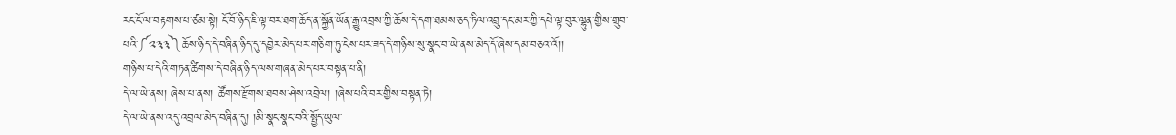རང་ངོ་ལ་བརྟགས་པ་ཙམ་སྟེ། ངོ་བོ་ཉིད་ཇི་ལྟ་བར་ཐག་ཆོད་ན་སྐྱོན་ཡོན་རྒྱུ་འབྲས་ཀྱི་ཆོས་དེ་དག་ཐམས་ཅད་ཏིལ་འབྲུ་དང་མར་ཀྱི་དཔེ་ལྟ་བུར་ལྷུན་གྱིས་གྲུབ་པའི་༼༢༣༣༽ཆོས་ཉིད་དེ་བཞིན་ཉིད་དུ་དབྱེར་མེད་པར་གཅིག་ཏུ་ངེས་པར་ཟད་དེ་གཉིས་སུ་སྣང་བ་ཡེ་ནས་མེད་དོ་ཞེས་དམ་བཅའ་འོ།།
གཉིས་པ་དེའི་གཏན་ཚིགས་དེ་བཞིན་ཉིད་ལས་གཞན་མེད་པར་བསྟན་པ་ནི།
དེ་ལ་ཡེ་ནས། ཞེས་པ་ནས། ཚོགས་རྫོགས་ཐབས་ཤེས་འབྲེལ། །ཞེས་པའི་བར་གྱིས་བསྟན་ཏེ།
དེ་ལ་ཡེ་ནས་འདུ་འབྲལ་མེད་བཞིན་དུ། །མི་སྣང་སྣང་བའི་སྤྱོད་ཡུལ་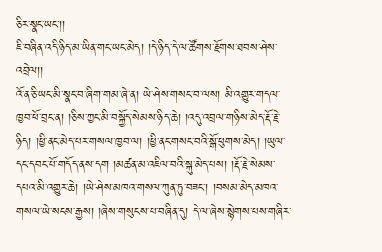ཅིར་སྣང་ཡང་།།
ཇི་བཞིན་འདི་ཉིད་མ་ཡིན་གང་ཡང་མེད། །དེ་ཉིད་དེ་ལ་ཚོགས་རྗོགས་ཐབས་ཤེས་འབྲེལ།།
འོ་ན་ཅི་ཡང་མི་སྣང་བ་ཞིག་གམ་ཞེ་ན། ཡེ་ཤེས་གསང་བ་ལས། མི་འགྱུར་གདལ་ཁྱབ་ཕོ་བྲང་ན། །ཅིས་ཀྱང་མི་བསྐྱོད་སེམས་ཉིད་ཆེ། །འདུ་འབྲལ་གཉིས་མེད་རྡོ་རྗེ་ཉིད། །ཕྱི་ནང་མེད་པར་གསལ་ཁྱབ་ལ། །ཕྱི་ནང་གསང་བའི་སྒོ་ཕུགས་མེད། །ཡུལ་དང་དབང་པོ་གདོད་ནས་དག །མཚན་མ་འཇིལ་བའི་སྐུ་མེད་པས། །རྡོ་རྗེ་སེམས་དཔའ་མི་འགྱུར་ཆེ། །ཡེ་ཤེས་མཁའ་གསལ་ཀུན་ཏུ་བཟང་། །བསམ་མེད་མཁའ་གསལ་ཡེ་སངས་རྒྱས། །ཞེས་གསུངས་པ་བཞིན་དུ། དེ་ལ་ཞེས་སྙེགས་པས་གཞིར་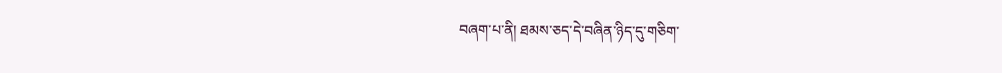བཞག་པ་ནི། ཐམས་ཅད་དེ་བཞིན་ཉིད་དུ་གཅིག་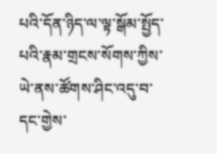པའི་དོན་ཉིད་ལ་ལྟ་སྒོམ་སྤྱོད་པའི་རྣམ་གྲངས་སོགས་ཀྱིས་ཡེ་ནས་ཚོགས་ཤིང་འདུ་བ་དང་གྱེས་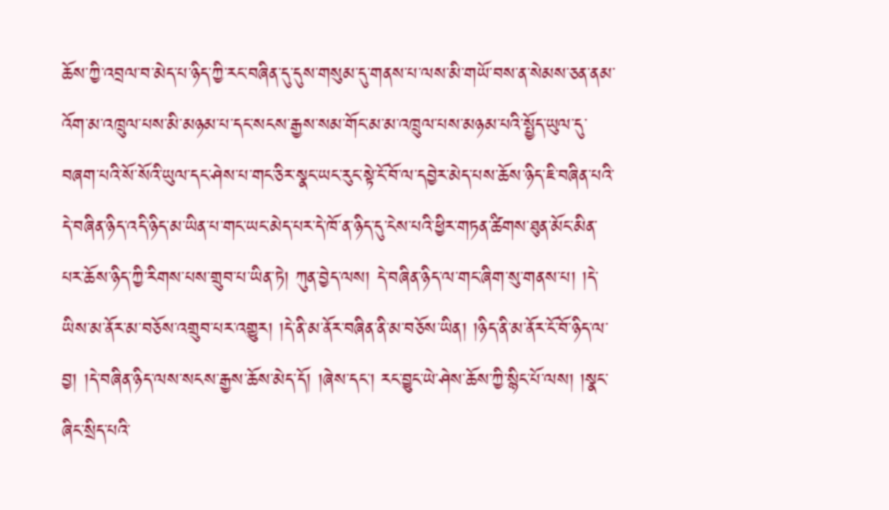ཆོས་ཀྱི་འབྲལ་བ་མེད་པ་ཉིད་ཀྱི་རང་བཞིན་དུ་དུས་གསུམ་དུ་གནས་པ་ལས་མི་གཡོ་བས་ན་སེམས་ཅན་ནམ་འོག་མ་འཁྲུལ་པས་མི་མཉམ་པ་དང་སངས་རྒྱས་སམ་གོང་མ་མ་འཁྲུལ་པས་མཉམ་པའི་སྤྱོད་ཡུལ་དུ་བཞག་པའི་སོ་སོའི་ཡུལ་དང་ཤེས་པ་གང་ཅིར་སྣང་ཡང་རུང་སྟེ་ངོ་བོ་ལ་དབྱེར་མེད་པས་ཆོས་ཉིད་ཇི་བཞིན་པའི་དེ་བཞིན་ཉིད་འདི་ཉིད་མ་ཡིན་པ་གང་ཡང་མེད་པར་དེ་ཁོ་ན་ཉིད་དུ་ངེས་པའི་ཕྱིར་གཏན་ཚིགས་ཐུན་མོང་མིན་པར་ཆོས་ཉིད་ཀྱི་རིགས་པས་གྲུབ་པ་ཡིན་ཏེ། ཀུན་བྱེད་ལས། དེ་བཞིན་ཉིད་ལ་གང་ཞིག་སུ་གནས་པ། །དེ་ཡིས་མ་ནོར་མ་བཅོས་འགྲུབ་པར་འགྱུར། །དེ་ནི་མ་ནོར་བཞིན་ནི་མ་བཅོས་ཡིན། །ཉིད་ནི་མ་ནོར་ངོ་བོ་ཉིད་ལ་བྱ། །དེ་བཞིན་ཉིད་ལས་སངས་རྒྱས་ཆོས་མེད་དོ། །ཞེས་དང་། རང་བྱུང་ཡེ་ཤེས་ཆོས་ཀྱི་སྙིང་པོ་ལས། །སྣང་ཞིང་སྲིད་པའི་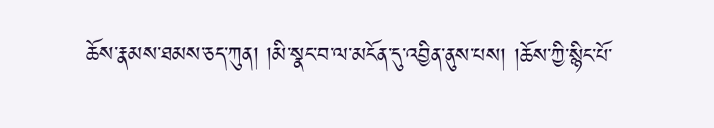ཆོས་རྣམས་ཐམས་ཅད་ཀུན། །མི་སྣང་བ་ལ་མངོན་དུ་འབྱིན་ནུས་པས། །ཆོས་ཀྱི་སྙིང་པོ་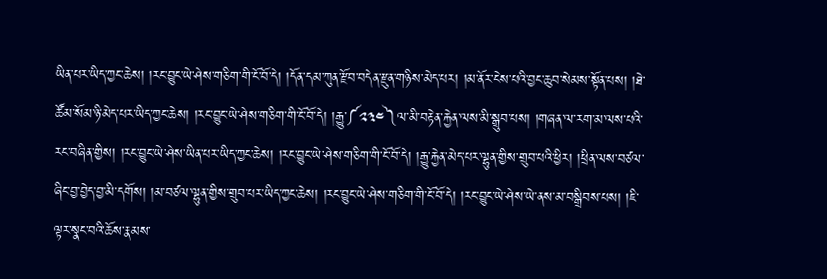ཡིན་པར་ཡིད་ཀྱང་ཆེས། །རང་བྱུང་ཡེ་ཤེས་གཅིག་གི་ངོ་བོ་དེ། །དོན་དམ་ཀུན་རྫོབ་བདེན་རྫུན་གཉིས་མེད་པར། །མ་ནོར་ངེས་པའི་བྱང་ཆུབ་སེམས་སྟོན་པས། །ཐེ་ཚོམ་སོམ་ཉི་མེད་པར་ཡིད་ཀྱང་ཆེས། །རང་བྱུང་ཡེ་ཤེས་གཅིག་གི་ངོ་བོ་དེ། །རྒྱུ་༼༢༣༤༽ལ་མི་བརྟེན་རྐྱེན་ལས་མི་སྒྲུབ་པས། །གཞན་ལ་རག་མ་ལས་པའི་རང་བཞིན་གྱིས། །རང་བྱུང་ཡེ་ཤེས་ཡིན་པར་ཡིད་ཀྱང་ཆེས། །རང་བྱུང་ཡེ་ཤེས་གཅིག་གི་ངོ་བོ་དེ། །རྒྱུ་རྐྱེན་མེད་པར་ལྷུན་གྱིས་གྲུབ་པའི་ཕྱིར། །ཕྲིན་ལས་བཙལ་ཞིང་བྱ་བྱེད་བྱ་མི་དགོས། །མ་བཙལ་ལྷུན་གྱིས་གྲུབ་པར་ཡིད་ཀྱང་ཆེས། །རང་བྱུང་ཡེ་ཤེས་གཅིག་གི་ངོ་བོ་དེ། །རང་བྱུང་ཡེ་ཤེས་ཡེ་ནས་མ་བསྒྲིབས་པས། །ཇི་ལྟར་སྣང་བའི་ཆོས་རྣམས་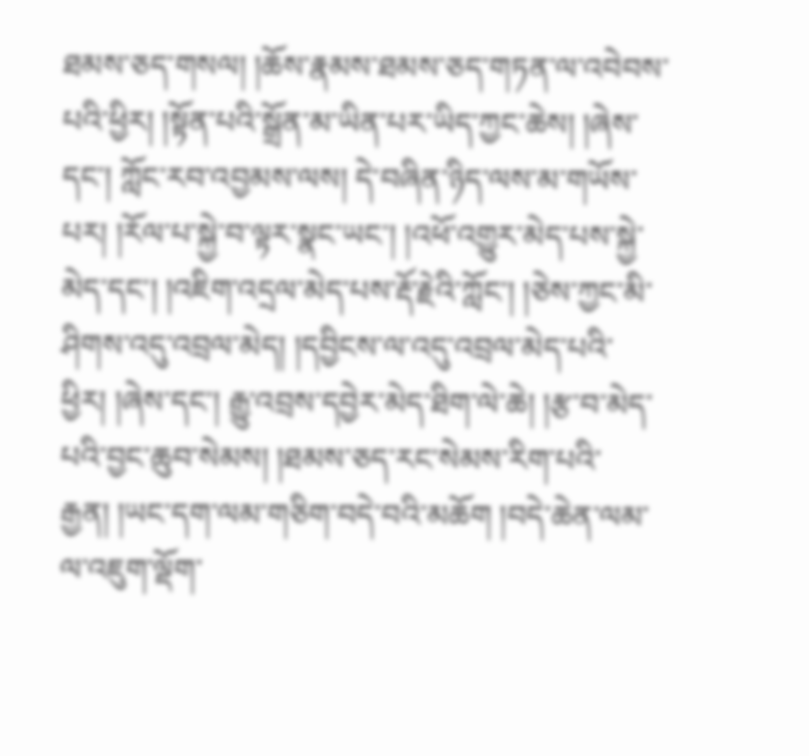ཐམས་ཅད་གསལ། །ཆོས་རྣམས་ཐམས་ཅད་གཏན་ལ་འབེབས་པའི་ཕྱིར། །སྟོན་པའི་སྒྲོན་མ་ཡིན་པར་ཡིད་ཀྱང་ཆེས། །ཞེས་དང་། ཀློང་རབ་འབྱམས་ལས། དེ་བཞིན་ཉིད་ལས་མ་གཡོས་པར། །རོལ་པ་སྐྱེ་བ་ལྟར་སྣང་ཡང་། །འཕོ་འགྱུར་མེད་པས་སྐྱེ་མེད་དང་། །འཇིག་འདྲལ་མེད་པས་རྡོ་རྗེའི་ཀློང་། །ཅེས་ཀྱང་མི་ཤིགས་འདུ་འབྲལ་མེད། །དབྱིངས་ལ་འདུ་འབྲལ་མེད་པའི་ཕྱིར། །ཞེས་དང་། རྒྱུ་འབྲས་དབྱེར་མེད་ཐིག་ལེ་ཆེ། །རྩ་བ་མེད་པའི་བྱང་ཆུབ་སེམས། །ཐམས་ཅད་རང་སེམས་རིག་པའི་རྒྱན། །ཡང་དག་ལམ་གཅིག་བདེ་བའི་མཆོག །བདེ་ཆེན་ལམ་ལ་འཇུག་ལྡོག་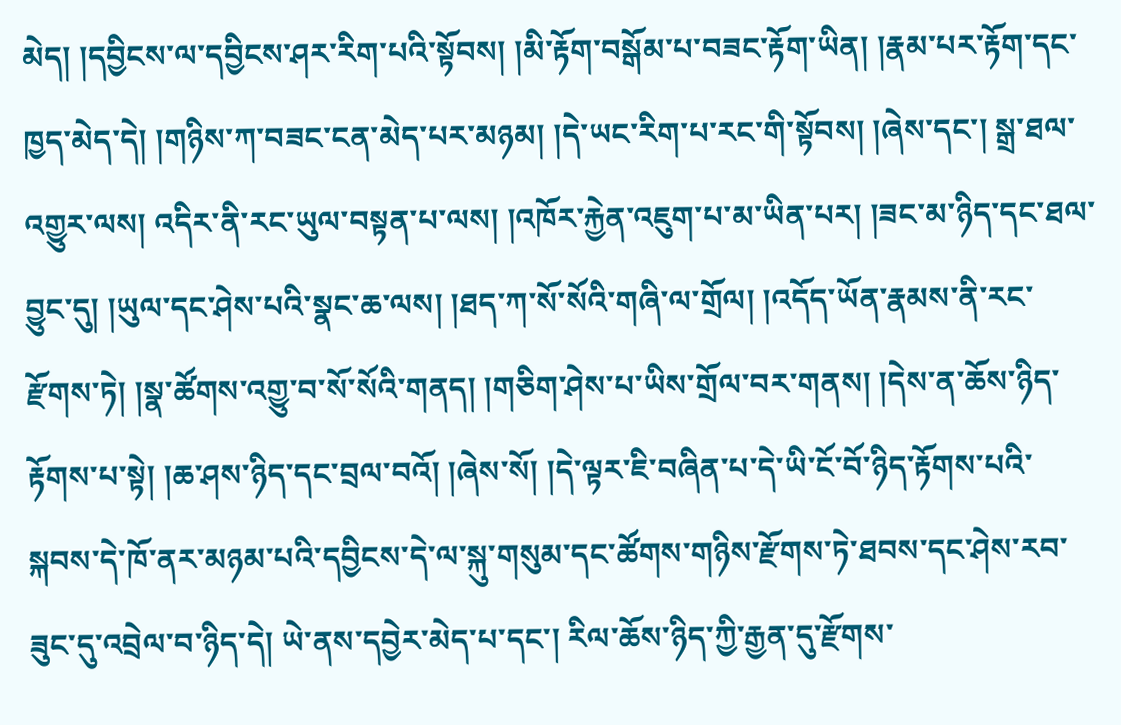མེད། །དབྱིངས་ལ་དབྱིངས་ཤར་རིག་པའི་སྟོབས། །མི་རྟོག་བསྒོམ་པ་བཟང་རྟོག་ཡིན། །རྣམ་པར་རྟོག་དང་ཁྱད་མེད་དེ། །གཉིས་ཀ་བཟང་ངན་མེད་པར་མཉམ། །དེ་ཡང་རིག་པ་རང་གི་སྟོབས། །ཞེས་དང་། སྒྲ་ཐལ་འགྱུར་ལས། འདིར་ནི་རང་ཡུལ་བསྟན་པ་ལས། །འཁོར་རྐྱེན་འཇུག་པ་མ་ཡིན་པར། །ཟང་མ་ཉིད་དང་ཐལ་བྱུང་དུ། །ཡུལ་དང་ཤེས་པའི་སྣང་ཆ་ལས། །ཐད་ཀ་སོ་སོའི་གཞི་ལ་གྲོལ། །འདོད་ཡོན་རྣམས་ནི་རང་རྫོགས་ཏེ། །སྣ་ཚོགས་འགྱུ་བ་སོ་སོའི་གནད། །གཅིག་ཤེས་པ་ཡིས་གྲོལ་བར་གནས། །དེས་ན་ཆོས་ཉིད་རྟོགས་པ་སྟེ། །ཆ་ཤས་ཉིད་དང་བྲལ་བའོ། །ཞེས་སོ། །དེ་ལྟར་ཇི་བཞིན་པ་དེ་ཡི་ངོ་བོ་ཉིད་རྟོགས་པའི་སྐབས་དེ་ཁོ་ནར་མཉམ་པའི་དབྱིངས་དེ་ལ་སྐུ་གསུམ་དང་ཚོགས་གཉིས་རྫོགས་ཏེ་ཐབས་དང་ཤེས་རབ་ཟུང་དུ་འབྲེལ་བ་ཉིད་དེ། ཡེ་ནས་དབྱེར་མེད་པ་དང་། རིལ་ཆོས་ཉིད་ཀྱི་རྒྱན་དུ་རྫོགས་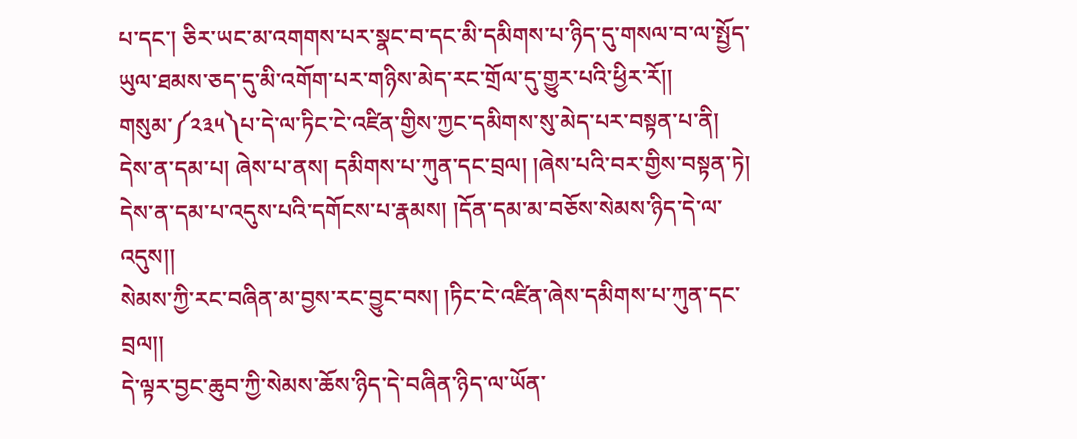པ་དང་། ཅིར་ཡང་མ་འགགས་པར་སྣང་བ་དང་མི་དམིགས་པ་ཉིད་དུ་གསལ་བ་ལ་སྤྱོད་ཡུལ་ཐམས་ཅད་དུ་མི་འགོག་པར་གཉིས་མེད་རང་གྲོལ་དུ་གྱུར་པའི་ཕྱིར་རོ།།
གསུམ་༼༢༣༥༽པ་དེ་ལ་ཏིང་ངེ་འཛིན་གྱིས་ཀྱང་དམིགས་སུ་མེད་པར་བསྟན་པ་ནི།
དེས་ན་དམ་པ། ཞེས་པ་ནས། དམིགས་པ་ཀུན་དང་བྲལ། །ཞེས་པའི་བར་གྱིས་བསྟན་ཏེ།
དེས་ན་དམ་པ་འདུས་པའི་དགོངས་པ་རྣམས། །དོན་དམ་མ་བཅོས་སེམས་ཉིད་དེ་ལ་འདུས།།
སེམས་ཀྱི་རང་བཞིན་མ་བྱས་རང་བྱུང་བས། །ཏིང་ངེ་འཛིན་ཞེས་དམིགས་པ་ཀུན་དང་བྲལ།།
དེ་ལྟར་བྱང་ཆུབ་ཀྱི་སེམས་ཆོས་ཉིད་དེ་བཞིན་ཉིད་ལ་ཡོན་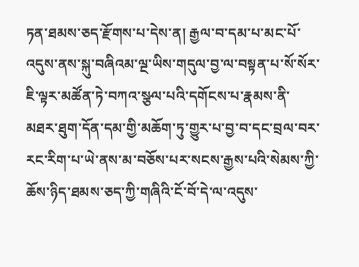ཏན་ཐམས་ཅད་རྫོགས་པ་དེས་ན། རྒྱལ་བ་དམ་པ་མང་པོ་འདུས་ནས་སྐུ་བཞིའམ་ལྔ་ཡིས་གདུལ་བྱ་ལ་བསྟན་པ་སོ་སོར་ཇི་ལྟར་མཚོན་ཏེ་བཀའ་སྩལ་པའི་དགོངས་པ་རྣམས་ནི་མཐར་ཐུག་དོན་དམ་གྱི་མཆོག་ཏུ་གྱུར་པ་བྱ་བ་དང་བྲལ་བར་རང་རིག་པ་ཡེ་ནས་མ་བཅོས་པར་སངས་རྒྱས་པའི་སེམས་ཀྱི་ཆོས་ཉིད་ཐམས་ཅད་ཀྱི་གཞིའི་ངོ་བོ་དེ་ལ་འདུས་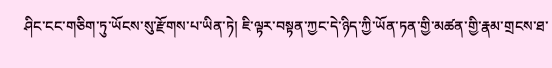ཤིང་ངང་གཅིག་ཏུ་ཡོངས་སུ་རྫོགས་པ་ཡིན་ཏེ། ཇི་ལྟར་བསྟན་ཀྱང་དེ་ཉིད་ཀྱི་ཡོན་ཏན་གྱི་མཚན་གྱི་རྣམ་གྲངས་ཐ་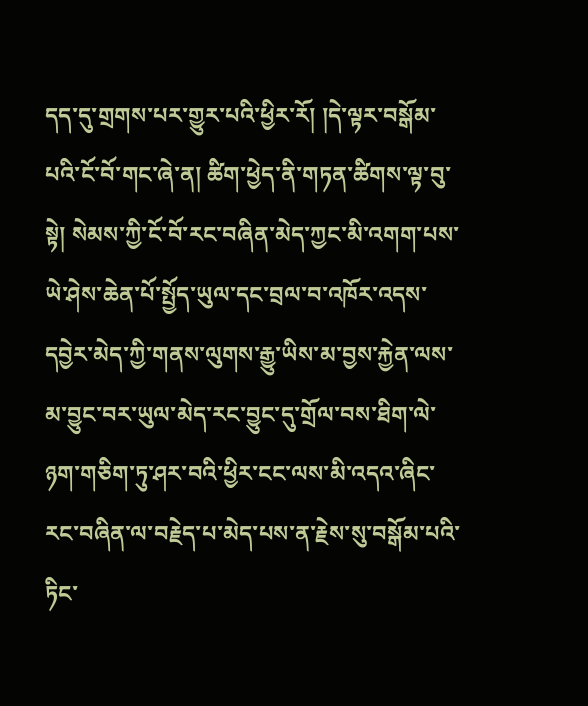དད་དུ་གྲགས་པར་གྱུར་པའི་ཕྱིར་རོ། །དེ་ལྟར་བསྒོམ་པའི་ངོ་བོ་གང་ཞེ་ན། ཚིག་ཕྱེད་ནི་གཏན་ཚིགས་ལྟ་བུ་སྟེ། སེམས་ཀྱི་ངོ་བོ་རང་བཞིན་མེད་ཀྱང་མི་འགག་པས་ཡེ་ཤེས་ཆེན་པོ་སྤྱོད་ཡུལ་དང་བྲལ་བ་འཁོར་འདས་དབྱེར་མེད་ཀྱི་གནས་ལུགས་རྒྱུ་ཡིས་མ་བྱས་རྐྱེན་ལས་མ་བྱུང་བར་ཡུལ་མེད་རང་བྱུང་དུ་གྲོལ་བས་ཐིག་ལེ་ཉག་གཅིག་ཏུ་ཤར་བའི་ཕྱིར་ངང་ལས་མི་འདའ་ཞིང་རང་བཞིན་ལ་བརྗེད་པ་མེད་པས་ན་རྗེས་སུ་བསྒོམ་པའི་ཏིང་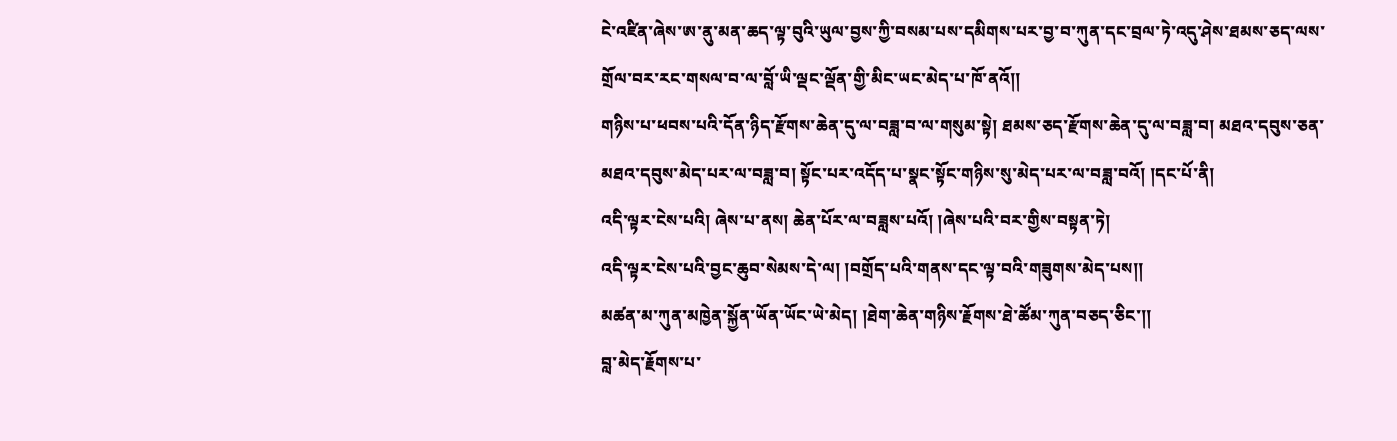ངེ་འཛིན་ཞེས་ཨ་ནུ་མན་ཆད་ལྟ་བུའི་ཡུལ་བྱས་ཀྱི་བསམ་པས་དམིགས་པར་བྱ་བ་ཀུན་དང་བྲལ་ཏེ་འདུ་ཤེས་ཐམས་ཅད་ལས་གྲོལ་བར་རང་གསལ་བ་ལ་བློ་ཡི་ལྡང་ལྡོན་གྱི་མིང་ཡང་མེད་པ་ཁོ་ནའོ།།
གཉིས་པ་ཕབས་པའི་དོན་ཉིད་རྫོགས་ཆེན་དུ་ལ་བཟླ་བ་ལ་གསུམ་སྟེ། ཐམས་ཅད་རྫོགས་ཆེན་དུ་ལ་བཟླ་བ། མཐའ་དབུས་ཅན་མཐའ་དབུས་མེད་པར་ལ་བཟླ་བ། སྟོང་པར་འདོད་པ་སྣང་སྟོང་གཉིས་སུ་མེད་པར་ལ་བཟླ་བའོ། །དང་པོ་ནི།
འདི་ལྟར་ངེས་པའི། ཞེས་པ་ནས། ཆེན་པོར་ལ་བཟླས་པའོ། །ཞེས་པའི་བར་གྱིས་བསྟན་ཏེ།
འདི་ལྟར་ངེས་པའི་བྱང་ཆུབ་སེམས་དེ་ལ། །བགྲོད་པའི་གནས་དང་ལྟ་བའི་གཟུགས་མེད་པས།།
མཚན་མ་ཀུན་མཁྱེན་སྐྱོན་ཡོན་ཡོང་ཡེ་མེད། །ཐེག་ཆེན་གཉིས་རྗོགས་ཐེ་ཚོམ་ཀུན་བཅད་ཅིང་།།
བླ་མེད་རྗོགས་པ་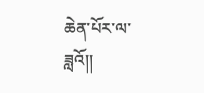ཆེན་པོར་ལ་ཟླའོ།།